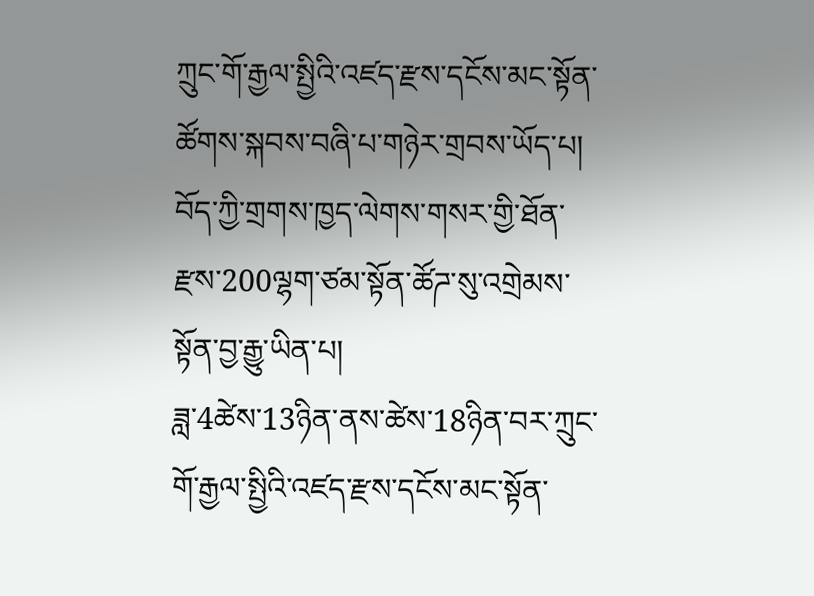ཀྲུང་གོ་རྒྱལ་སྤྱིའི་འཛད་རྫས་དངོས་མང་སྟོན་ཚོགས་སྐབས་བཞི་པ་གཉེར་གྲབས་ཡོད་པ།
བོད་ཀྱི་གྲགས་ཁྱད་ལེགས་གསར་གྱི་ཐོན་རྫས་200ལྷག་ཙམ་སྟོན་ཚོཌ་སུ་འགྲེམས་སྟོན་བྱ་རྒྱུ་ཡིན་པ།
ཟླ་4ཚེས་13ཉིན་ནས་ཚེས་18ཉིན་བར་ཀྲུང་གོ་རྒྱལ་སྤྱིའི་འཛད་རྫས་དངོས་མང་སྟོན་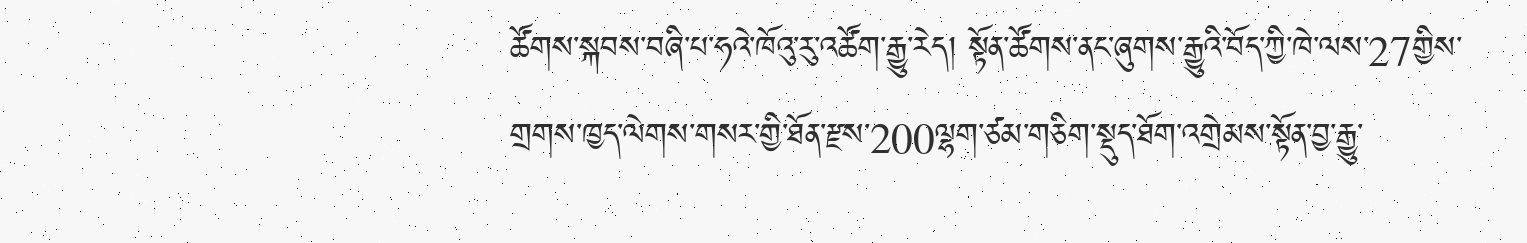ཚོགས་སྐབས་བཞི་པ་ཧའེ་ཁོའུ་རུ་འཚོག་རྒྱུ་རེད། སྟོན་ཚོགས་ནང་ཞུགས་རྒྱུའི་བོད་ཀྱི་ཁེ་ལས་27གྱིས་གྲགས་ཁྱད་ལེགས་གསར་གྱི་ཐོན་རྫས་200ལྷག་ཙམ་གཅིག་སྡུད་ཐོག་འགྲེམས་སྟོན་བྱ་རྒྱུ་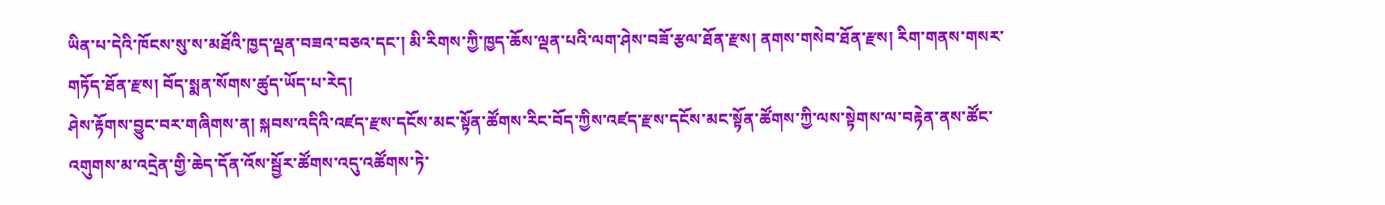ཡིན་པ་དེའི་ཁོངས་སུ་ས་མཐོའི་ཁྱད་ལྡན་བཟའ་བཅའ་དང་། མི་རིགས་ཀྱི་ཁྱད་ཆོས་ལྡན་པའི་ལག་ཤེས་བཟོ་རྩལ་ཐོན་རྫས། ནགས་གསེབ་ཐོན་རྫས། རིག་གནས་གསར་གཏོད་ཐོན་རྫས། བོད་སྨན་སོགས་ཚུད་ཡོད་པ་རེད།
ཤེས་རྟོགས་བྱུང་བར་གཞིགས་ན། སྐབས་འདིའི་འཛད་རྫས་དངོས་མང་སྟོན་ཚོགས་རིང་བོད་ཀྱིས་འཛད་རྫས་དངོས་མང་སྟོན་ཚོགས་ཀྱི་ལས་སྟེགས་ལ་བརྟེན་ནས་ཚོང་འགུགས་མ་འདྲེན་གྱི་ཆེད་དོན་འོས་སྦྱོར་ཚོགས་འདུ་འཚོགས་ཏེ་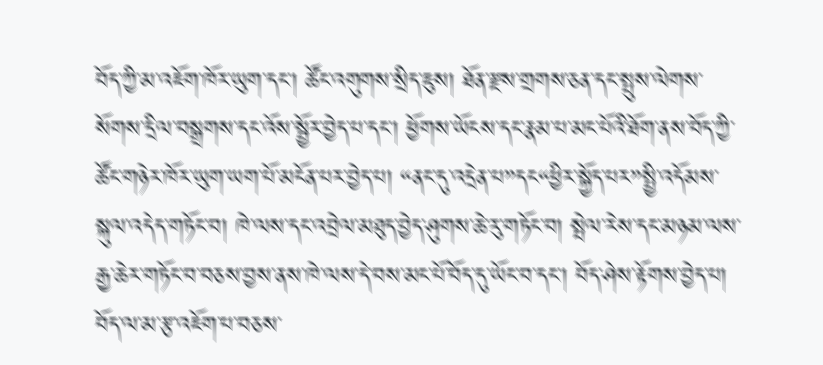བོད་ཀྱི་མ་འཇོག་ཁོར་ཡུག་དང་། ཚོང་འགུགས་སྲིད་ཇུས། ཐོན་རྫས་གྲགས་ཅན་དང་སྤུས་ལེགས་སོགས་དྲིལ་བསྒྲགས་དང་འོས་སྦྱོར་བྱེད་པ་དང་། ཕྱོགས་ཡོངས་དང་རྣམ་པ་མང་པོའི་ཐོག་ནས་བོད་ཀྱི་ཚོང་གཉེར་ཁོར་ཡུག་ཡག་པོ་མངོན་པར་བྱེད་པ། “ནང་དུ་འདྲེན་པ”དང“ཕྱིར་སྐྱོད་པར”སྤྱི་འདོམས་སྐུལ་འདེད་གཏོང་བ། ཁེ་ལས་དང་འབྲེལ་མཐུད་བྱེད་ཤུགས་ཆེ་རུ་གཏོང་བ། སྤེལ་རེས་དང་མཉམ་ལས་རྒྱ་ཆེར་གཏོང་བ་བཅས་བྱས་ནས་ཁེ་ལས་དེ་བས་མང་པོ་བོད་དུ་ཡོང་བ་དང་། བོད་ཤེས་རྟོགས་བྱེད་པ། བོད་ལ་མ་རྩ་འཇོག་པ་བཅས་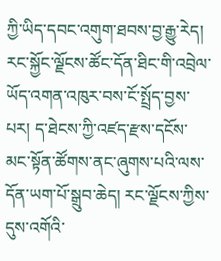ཀྱི་ཡིད་དབང་འགུག་ཐབས་བྱ་རྒྱུ་རེད།
རང་སྐྱོང་ལྗོངས་ཚོང་དོན་ཐིང་གི་འབྲེལ་ཡོད་འགན་འཁུར་བས་ངོ་སྤྲོད་བྱས་པར། ད་ཐེངས་ཀྱི་འཛད་རྫས་དངོས་མང་སྟོན་ཚོགས་ནང་ཞུགས་པའི་ལས་དོན་ཡག་པོ་སྒྲུབ་ཆེད། རང་ལྗོངས་ཀྱིས་དུས་འགོའི་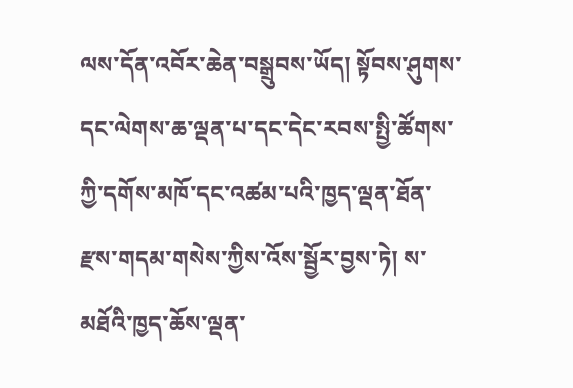ལས་དོན་འབོར་ཆེན་བསྒྲུབས་ཡོད། སྟོབས་ཤུགས་དང་ལེགས་ཆ་ལྡན་པ་དང་དེང་རབས་སྤྱི་ཚོགས་ཀྱི་དགོས་མཁོ་དང་འཚམ་པའི་ཁྱད་ལྡན་ཐོན་རྫས་གདམ་གསེས་ཀྱིས་འོས་སྦྱོར་བྱས་ཏེ། ས་མཐོའི་ཁྱད་ཆོས་ལྡན་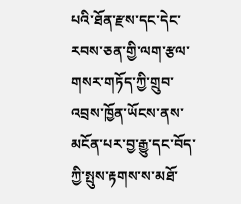པའི་ཐོན་རྫས་དང་དེང་རབས་ཅན་གྱི་ལག་རྩལ་གསར་གཏོད་ཀྱི་གྲུབ་འབྲས་ཁྱོན་ཡོངས་ནས་མངོན་པར་བྱ་རྒྱུ་དང་བོད་ཀྱི་སྤུས་རྟགས་ས་མཐོ་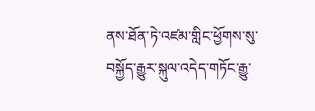ནས་ཐོན་ཏེ་འཛམ་གླིང་ཕྱོགས་སུ་བསྐྱོད་རྒྱུར་སྐུལ་འདེད་གཏོང་རྒྱུ་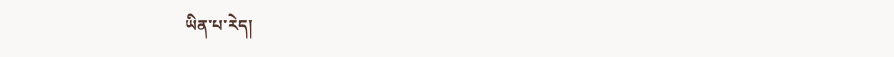ཡིན་པ་རེད།